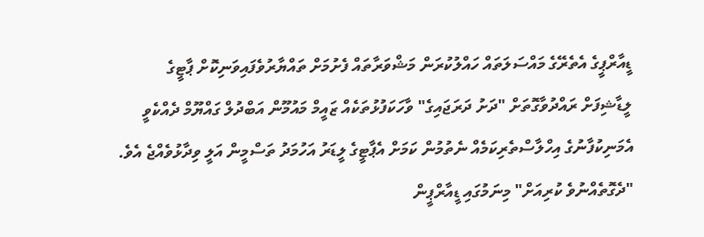ޑީއާރްޕީގެ އެތެރޭގެ މައްސަލަތައް ހައްލުކުރަން މަޝްވަރާތައް ފެށުމަށް ތައްޔާރުވެފައިވަނިކޮށް ޕާޓީގެ ލީޑާޝިފަށް ރައްދުވާގޮތަށް "ދަށު ދަރަޖައިގެ" ވާހަކަފުޅުތަކެއް ޒައީމް މައުމޫން އަބްދުލް ގައްޔޫމް ދެއްކެވީ އެމަނިކުފާނުގެ އިހްލާސްތެރިކަމެއް ނެތުމުން ކަމަށް އެޕާޓީގެ ލީޑަރު އަހުމަދު ތަސްމީން އަލީ ވިދާޅުވެއްޖެ އެވެ.
"ދެގޮތެއްނުވެ ކުރިއަށް" މިނަމުގައި ޑީއާރްޕީން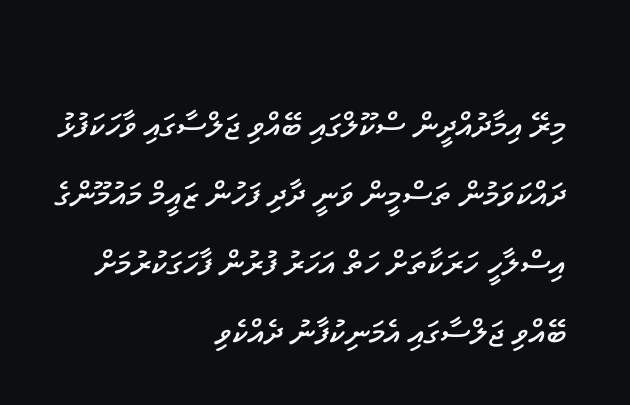މިރޭ އިމާދުއްދީން ސްކޫލްގައި ބޭއްވި ޖަލްސާގައި ވާހަކަފުޅު ދައްކަވަމުން ތަސްމީން ވަނީ ދާދި ފަހުން ޒައީމް މައުމޫންގެ އިސްލާހީ ހަރަކާތަށް ހަތް އަހަރު ފުރުން ފާހަގަކުރުމަށް ބޭއްވި ޖަލްސާގައި އެމަނިކުފާނު ދެއްކެވި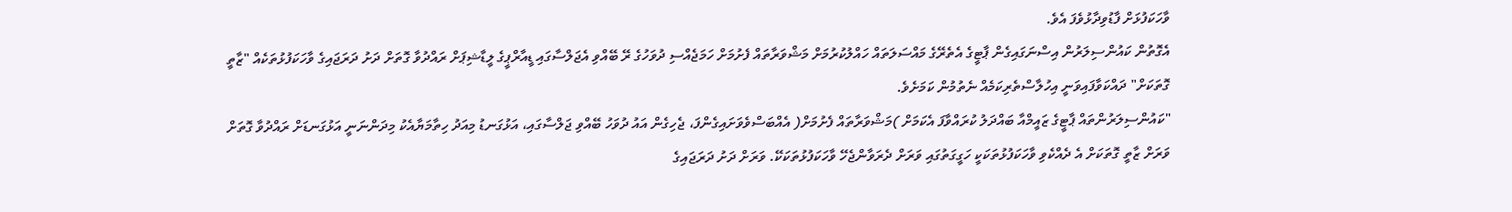ވާހަކަފުޅަށް ފާޑުވިދާޅުވެފަ އެވެ.
އެގޮތުން ކައުންސިލަރުން އިސްނަގައިގެން ޕާޓީގެ އެތެރޭގެ މައްސަލަތައް ހައްލުކުރުމަށް މަޝްވަރާތައް ފެށުމަށް ހަމަޖެއްސި ދުވަހުގެ ރޭ ބޭއްވި އެޖަލްސާގައި ޑީއާރްޕީގެ ލީޑާޝިޕަށް ރައްދުވާ ގޮތަށް ދަށު ދަރަޖައިގެ ވާހަކަފުޅުތަކެއް "ޒާތީ ގޮތަކަށް" ދައްކަވާފައިވަނީ އިހުލާސްތެރިކަމެއް ނެތުމުން ކަމަށެވެ.
"ކައުންސިލަރުންތައް ޕާޓީގެ ޒައީމްއާ ބައްދަލު ކުރައްވާފަ އެކަމަށް )މަޝްވަރާތައް ފެށުމަށް( އެއްބަސްވެވަށައިގެންފަ، ޖެހިގެން އައު ދުވަހު ބޭއްވި ޖަލްސާގައި، އަޅުގަނޑު މިއަދު ހިތާމަޔާއެކު މިދަންނަނީ އަޅުގަނޑަށް ރައްދުވާ ގޮތަށް ވަރަށް ޒާތީ ގޮތަކަށް އެ ދެއްކެވި ވާހަކަފުޅުތަކަކީ ހަގީގަތުގައި ވަރަށް ދެރަވާންޖެހޭ ވާހަކަފުޅުތަކަކޭ. ވަރަށް ދަށު ދަރަޖައިގެ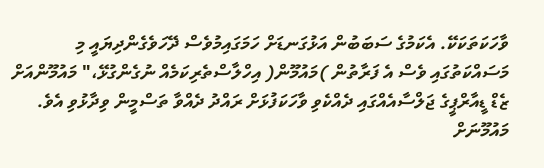ވާހަކަތަކަކޭ. އެކަމުގެ ސަބަބުން އަޅުގަނޑަށް ހަމަގައިމުވެސް ދޭހަވެގެންދިޔައީ މި މަސައްކަތުގައި ވެސް އެ ފަރާތުން )މައުމޫން( އިހްލާސްތެރިކަމެއް ނުގެންގުޅޭ،" މައުމޫންއަށް ޒެޑް ޑީއާރްޕީގެ ޖަލްސާއެއްގައި ދެއްކެވި ވާހަކަފުޅަށް ރައްދު ދެއްވާ ތަސްމީން ވިދާޅުވި އެވެ.
މައުމޫނަށް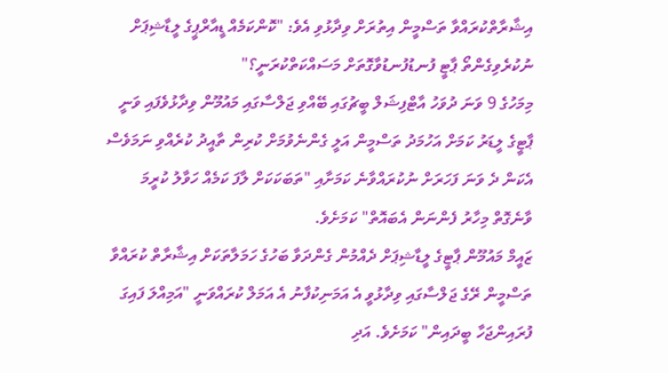އިޝާރާތްކުރައްވާ ތަސްމީން އިތުރަށް ވިދާޅުވި އެވެ: "ކޮންކަމެއް ޑީއާރްޕީގެ ލީޑާޝިޕަށް ނުކުރެވިގެންތޯ ޕާޓީ ފުނޑުފުނޑުވާގޮތަށް މަސައްކަތްކުރަނީ؟"
މިމަހުގެ 9 ވަނަ ދުވަހު އާޓްފިޝަލް ބީޗުގައި ބޭއްވި ޖަލްސާގައި މައުމޫން ވިދާޅުވެފައި ވަނީ ޕާޓީގެ ލީޑަރު ކަމަށް އަހުމަދު ތަސްމީން އަލީ ގެންނެވުމަށް ކުރިން ތާއީދު ކުރެއްވި ނަމަވެސް އެކަން ދެ ވަނަ ފަހަރަށް ނުކުރައްވާނެ ކަމަށާއި "ތަބަކަކަށް ލާފަ ކަމެއް ހަވާލު ކުރީމަ ވާނެގޮތް މިހާރު ފެންނަން އެބައޮތް" ކަމަށެވެ.
ޒައީމް މައުމޫން ޕާޓީގެ ލީޑާޝިޕަށް ދެއްމުން ގެންދަވާ ބަހުގެ ހަމަލާތަކަށް އިޝާރާތް ކުރައްވާ ތަސްމީން ރޭގެ ޖަލްސާގައި ވިދާޅުވީ އެ އަމަނިކުފާނު އެ އަމަލް ކުރައްވަނީ "އަމިއްލަ ފައިގަ ފުރައިންޖަހާ ބީދައިން" ކަމަށެވެ. އަދި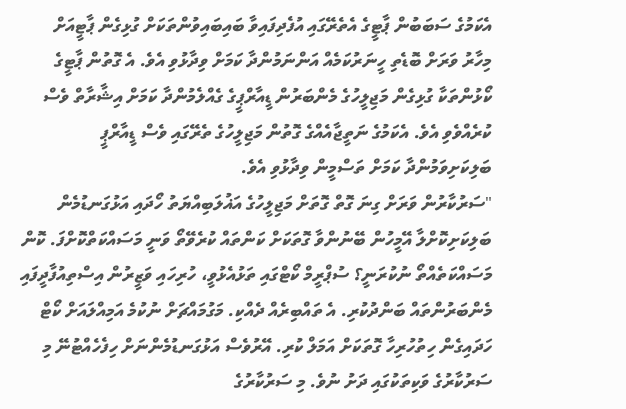އެކަމުގެ ސަބަބުން ޕާޓީގެ އެތެރޭގައި އުފެދިފައިވާ ބައިބައިވުންތަކަށް ގުޅިގެން ޕާޓީއަށް މިހާރު ވަރަށް ބޮޑެތި ހީނަރުކަމެއް އަންނަމުންދާ ކަމަށް ވިދާޅުވި އެވެ. އެ ގޮތުން ޕާޓީގެ ކޯޅުންތަކާ ގުޅިގެން މަޖިލީހުގެ މެންބަރުން ޑީއާރްޕީގެ ގެއްލެމުންދާ ކަމަށް އިޝާރާތް ވެސް ކުރެއްވެވި އެވެ. އެކަމުގެ ނަތީޖާއެއްގެ ގޮތުން މަޖިލީހުގެ ތެރޭގައި ވެސް ޑީއާރްޕީ ބަލިކަށިވަމުންދާ ކަމަށް ތަސްމީން ވިދާޅުވި އެވެ.
"ސަރުކާރުން ވަރަށް ގިނަ ގޮތް ގޮތަށް މަޖިލީހުގެ އަޣުލަބިއްޔަތު ހޯދައި އަޅުގަނޑުމެން ބަލިކަށިކޮށްލާ އޭމީހުން ބޭނުންވާ ގޮތަކަށް ކަންތައް ކުރެވޭތޯ ވަނީ މަސައްކަތްކޮށްފަ. ކޮން މަސައްކަތެއްތޯ ނުކުރަނީ؟ ސުޕްރީމް ކޯޓްގައި ތަޅުއެޅުވީ، ހުރިހައި ވަޒީރުން އިސްތިއުފާދީފައި މެންބަރުންތައް ބަންދުކުރި. އެ ތައްބިރެއް ދެއްކި. މަގުމައްޗަށް ނުކުމެ އަމިއްލައަށް ކޯޓް ހަދައިގެން ހިތުހުރިހާ ގޮތަކަށް އަމަލް ކުރި. އޭރުވެސް އަޅުގަނޑުމެންނަށް ހިފެހެއްޓުނޭ މި ސަރުކާރުގެ ވަކިތަކުގައި ދަށު ނުވެ. މި ސަރުކާރުގެ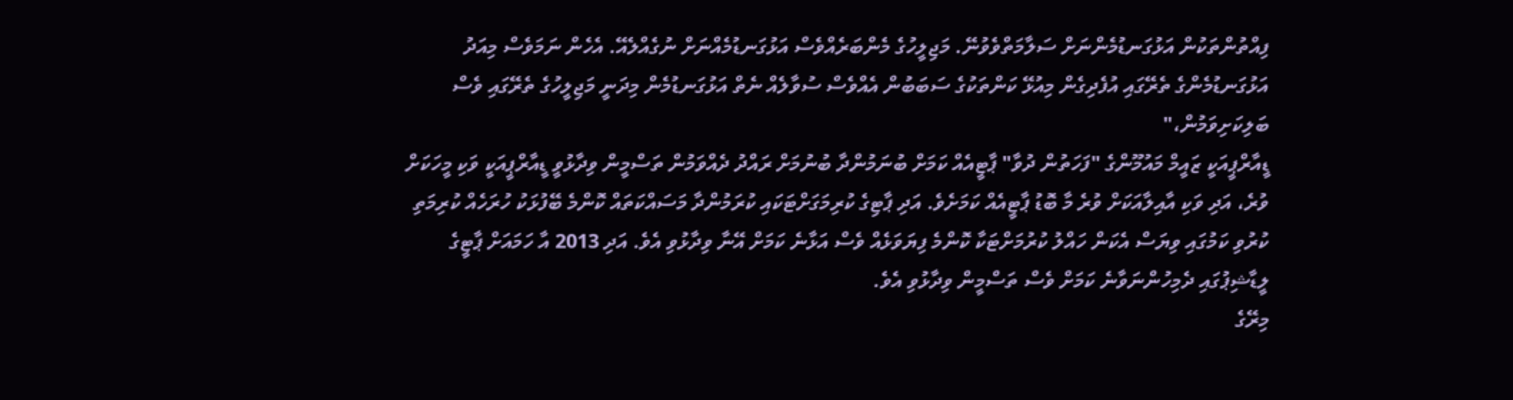ފިއްތުންތަކުން އަޅުގަނޑުމެންނަށް ސަލާމަތްވެވުނޭ. މަޖިލީހުގެ މެންބަރެއްވެސް އަޅުގަނޑުމެއްނަށް ނުގެއްލެއޭ. އެހެން ނަމަވެސް މިއަދު އަޅުގަނޑުމެންގެ ތެރޭގައި އުފެދިގެން މިއުޅޭ ކަންތަކުގެ ސަބަބުން އެއްވެސް ސުވާލެއް ނެތް އަޅުގަނޑުމެން މިދަނީ މަޖިލީހުގެ ތެރޭގައި ވެސް ބަލިކަށިވަމުން،"
ޑީއާރްޕީއަކީ ޒައީމް މައުމޫންގެ "ފަހަތުން ދުވާ" ޕާޓީއެއް ކަމަށް ބުނަމުންދާ ބުނުމަށް ރައްދު ދެއްވަމުން ތަސްމީން ވިދާޅުވީ ޑީއާރްޕީއަކީ ވަކި މީހަކަށް ވުރެ، އަދި ވަކި އާއިލާއަކަށް ވުރެ މާ ބޮޑު ޕާޓީއެއް ކަމަށެވެ. އަދި ޕާޓިގެ ކުރިމަގަށްޓަކައި ކުރަމުންދާ މަސައްކަތައް ކޮންމެ ބޭފުޅަކު ހުރަހެއް ކުރިމަތި ކުރުވި ކަމުގައި ވިޔަސް އެކަން ހައްލު ކުރުމަށްޓަކާ ކޮންމެ ފިޔަވަޅެއް ވެސް އަޅާނެ ކަމަށް އޭނާ ވިދާޅުވި އެވެ. އަދި 2013 އާ ހަމައަށް ޕާޓީގެ ލީޑާޝިޕުގައި ދެމިހުންނަވާނެ ކަމަށް ވެސް ތަސްމީން ވިދާޅުވި އެވެ.
މިރޭގެ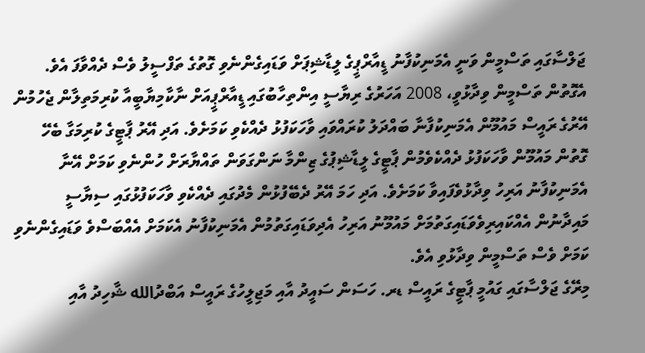ޖަލްސާގައި ތަސްމީން ވަނީ އެމަނިކުފާނު ޑީއާރްޕީގެ ލީޑާޝިޕަށް ވަޑައިގެންނެވި ގޮތުގެ ތަފްސީލު ވެސް ދެއްވާފަ އެވެ. އެގޮތުން ތަސްމީން ވިދާޅުވީ، 2008 އަހަރުގެ ރިޔާސީ އިންތިހާބުގައި ޑީއާރްޕީއަށް ނާކާމިޔާބީއާ ކުރިމަތިލާން ޖެހުމުން އޭރުގެ ރައީސް މައުމޫން އެމަނިކުފާނާ ބައްދަލު ކުރައްވައި ވާހަކަފުޅު ދެއްކެވި ކަމަށެވެ. އަދި އޭރު ޕާޓީގެ ކުރިމަގާ ބެހޭ ގޮތުން މައުމޫން ވާހަކަފުޅު ދެއްކެވެމުން ޕާޓީގެ ލީޑާޝިޕުގެ ޒިންމާ ނަންގަވަން ތައްޔާރަށް ހުންނެވި ކަމަށް އޭނާ އެމަނިކުފާނު އަރިހު ވިދާޅުވެފައިވާ ކަމަށެވެ. އަދި ހަމަ އޭރު ދެބޭފުޅުން މެދުގައި ދެއްކެވި ވާހަކަފުޅުގައި ސިޔާސީ މައިދާނުން އެއްކައިރިވެވަޑައިގަތުމަށް މައުމޫނު އަރިހު އެދިވަޑައިގަތުމުން އެމަނިކުފާނު އެކަމަށް އެއްބަސްވެ ވަޑައިގެންނެވި ކަމަށް ވެސް ތަސްމީން ވިދާޅުވި އެވެ.
މިރޭގެ ޖަލްސާގައި ގައުމީ ޕާޓީގެ ރައީސް ޑރ. ހަސަން ސައީދު އާއި މަޖިލީހުގެ ރައީސް އަބްދުالله ޝާހިދު އާއި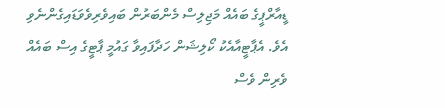ޑީއާރްޕީގެ ބައެއް މަޖިލިސް މެންބަރުން ބައިވެރިވެވަޑައިގެންނެވި އެވެ. އެޕާޓީއާއެކު ކޯލިޝަން ހަދާފައިވާ ގައުމީ ޕާޓީގެ އިސް ބައެއް ވެރިން ވެސް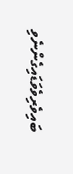ބައިވެރިވެވަޑައިގެންނެވި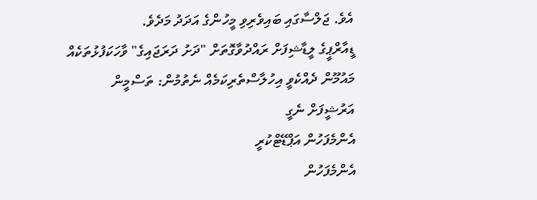އެވެ. ޖަލްސާގައި ބައިވެރިވި މީހުންގެ އަދަދު މަދެވެ.
ޑީއާރްޕީގެ ލީޑާޝިފަށް ރައްދުވާގޮތަށް "ދަށު ދަރަޖައިގެ" ވާހަކަފުޅުތަކެއް މައުމޫން ދެއްކެވީ އިހުލާސްތެރިކަމެއް ނެތުމުން: ތަސްމީން
އަރުޝީފަށް ނެގީ
އެންމެފަހުން އަޕްޑޭޓްކުރީ
އެންމެފަހުން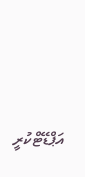އަޕްޑޭޓްކުރީ